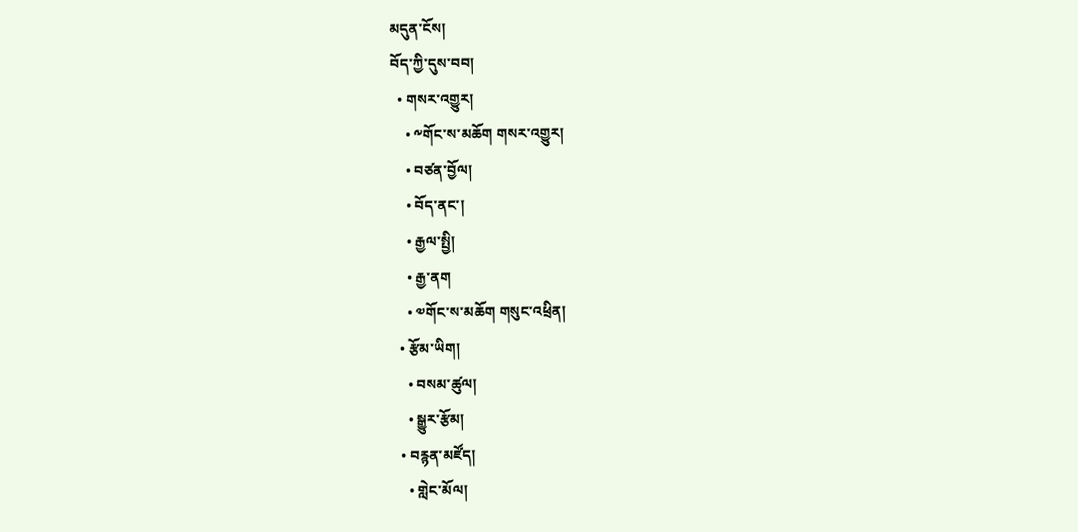མདུན་ངོས།
བོད་ཀྱི་དུས་བབ།
  • གསར་འགྱུར།
    • ༸གོང་ས་མཆོག གསར་འགྱུར།
    • བཙན་བྱོལ།
    • བོད་ནང་།
    • རྒྱལ་སྤྱི།
    • རྒྱ་ནག
    • ༧གོང་ས་མཆོག གསུང་འཕྲིན།
  • རྩོམ་ཡིག།
    • བསམ་ཚུལ།
    • སྒྱུར་རྩོམ།
  • བརྙན་མཛོད།
    • གླེང་མོལ།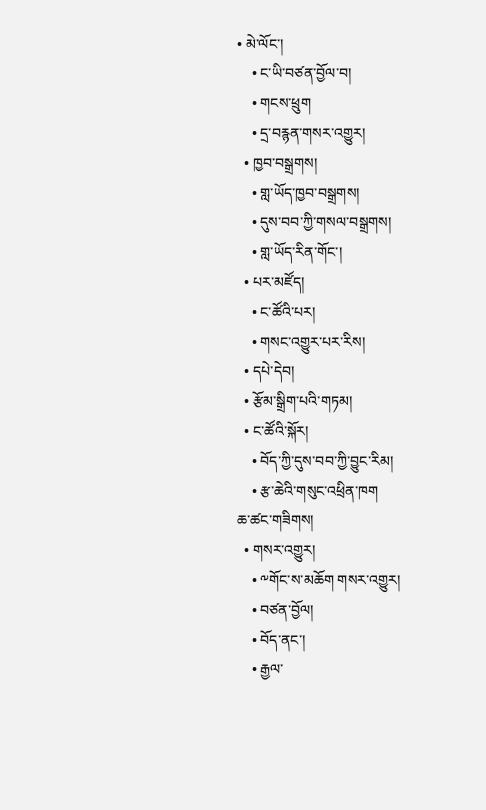• མེ་ལོང་།
    • ང་ཡི་བཙན་བྱོལ་བ།
    • གངས་ཕྲུག
    • དྲ་བརྙན་གསར་འགྱུར།
  • ཁྱབ་བསྒྲགས།
    • གླ་ཡོད་ཁྱབ་བསྒྲགས།
    • དུས་བབ་ཀྱི་གསལ་བསྒྲགས།
    • གླ་ཡོད་རིན་གོང་།
  • པར་མཛོད།
    • ང་ཚོའི་པར།
    • གསང་འགྱུར་པར་རིས།
  • དཔེ་དེབ།
  • རྩོམ་སྒྲིག་པའི་གཏམ།
  • ང་ཚོའི་སྐོར།
    • བོད་ཀྱི་དུས་བབ་ཀྱི་བྱུང་རིམ།
    • རྩ་ཆེའི་གསུང་འཕྲིན་ཁག
ཆ་ཚང་གཟིགས།
  • གསར་འགྱུར།
    • ༸གོང་ས་མཆོག གསར་འགྱུར།
    • བཙན་བྱོལ།
    • བོད་ནང་།
    • རྒྱལ་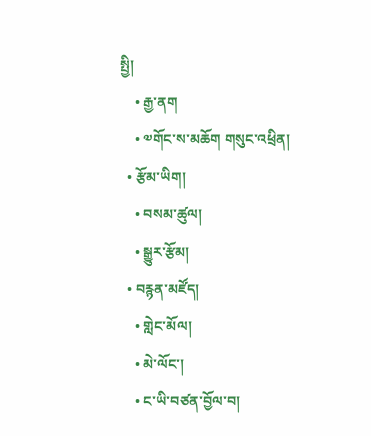སྤྱི།
    • རྒྱ་ནག
    • ༧གོང་ས་མཆོག གསུང་འཕྲིན།
  • རྩོམ་ཡིག།
    • བསམ་ཚུལ།
    • སྒྱུར་རྩོམ།
  • བརྙན་མཛོད།
    • གླེང་མོལ།
    • མེ་ལོང་།
    • ང་ཡི་བཙན་བྱོལ་བ།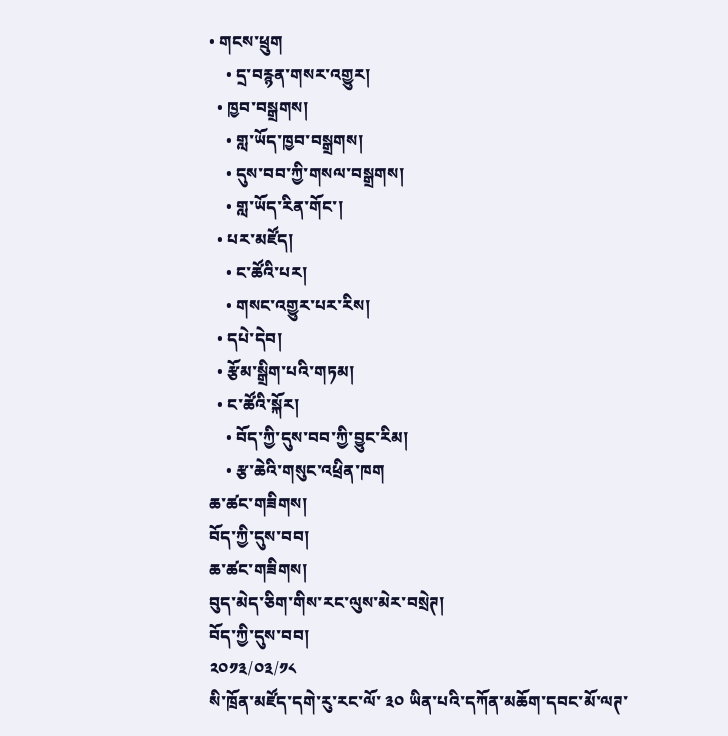• གངས་ཕྲུག
    • དྲ་བརྙན་གསར་འགྱུར།
  • ཁྱབ་བསྒྲགས།
    • གླ་ཡོད་ཁྱབ་བསྒྲགས།
    • དུས་བབ་ཀྱི་གསལ་བསྒྲགས།
    • གླ་ཡོད་རིན་གོང་།
  • པར་མཛོད།
    • ང་ཚོའི་པར།
    • གསང་འགྱུར་པར་རིས།
  • དཔེ་དེབ།
  • རྩོམ་སྒྲིག་པའི་གཏམ།
  • ང་ཚོའི་སྐོར།
    • བོད་ཀྱི་དུས་བབ་ཀྱི་བྱུང་རིམ།
    • རྩ་ཆེའི་གསུང་འཕྲིན་ཁག
ཆ་ཚང་གཟིགས།
བོད་ཀྱི་དུས་བབ།
ཆ་ཚང་གཟིགས།
བུད་མེད་ཅིག་གིས་རང་ལུས་མེར་བསྲེཊ།
བོད་ཀྱི་དུས་བབ།
༢༠༡༣/༠༣/༡༨
སི་ཁྲོན་མཛོད་དགེ་རུ་རང་ལོ་ ༣༠ ཡིན་པའི་དཀོན་མཆོག་དབང་མོ་ལཊ་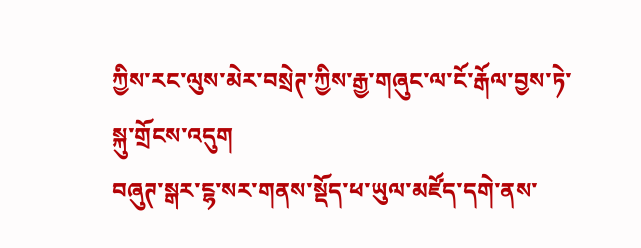ཀྱིས་རང་ལུས་མེར་བསྲེཊ་ཀྱིས་རྒྱ་གཞུང་ལ་ངོ་རྒོལ་བྱས་ཏེ་སྐུ་གྲོངས་འདུག
བཞུཊ་སྒར་ངྷ་སར་གནས་སྡོད་ཕ་ཡུལ་མཛོད་དགེ་ནས་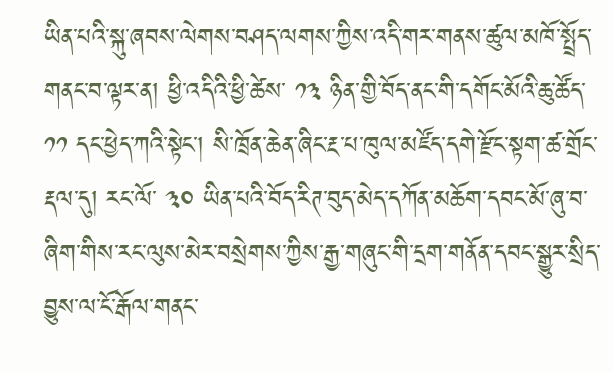ཡིན་པའི་སྐུ་ཞབས་ལེགས་བཤད་ལགས་ཀྱིས་འདི་གར་གནས་ཚུལ་མཁོ་སྤྲོད་གནང་བ་ལྟར་ན། ཕྱི་འདིའི་ཕྱི་ཚེས་ ༡༣ ཉིན་གྱི་བོད་ནང་གི་དགོང་མོའི་ཆུ་ཚོད་ ༡༡ དང་ཕྱེད་ཀའི་སྟེང་། སི་ཁྲོན་ཆེན་ཞིང་རྔ་པ་ཁུལ་མཛོད་དགེ་རྫོང་སྟག་ཚ་གྲོང་རྡལ་དུ། རང་ལོ་ ༣༠ ཡིན་པའི་བོད་རིཊ་བུད་མེད་དཀོན་མཆོག་དབང་མོ་ཞུ་བ་ཞིག་གིས་རང་ལུས་མེར་བསྲེགས་ཀྱིས་རྒྱ་གཞུང་གི་དྲག་གནོན་དབང་སྒྱུར་སྲིད་བྱུས་ལ་ངོ་རྒོལ་གནང་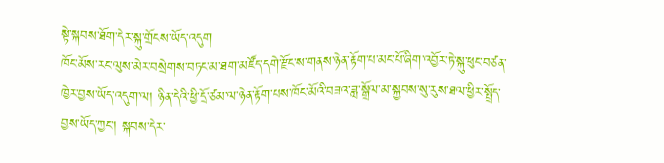སྟེ་སྐབས་ཐོག་དེར་སྐུ་གྲོངས་ཡོད་འདུག
ཁོང་མོས་རང་ལུས་མེར་བསྲེགས་བཏང་མ་ཐག་མཛོད་དགེ་རྫོང་ས་གནས་ཉེན་རྟོག་པ་མང་པོ་ཞིག་འབྱོར་ཏེ་སྐུ་ཕུང་བཙན་ཁྱེར་བྱས་ཡོད་འདུག་ལ། ཉིན་དེའི་ཕྱི་དྲོ་ཙམ་ལ་ཉེན་རྟོག་པས་ཁོང་མོའི་བཟའ་ཟླ་སྒྲོལ་མ་སྐྱབས་སུ་རུས་ཐལ་ཕྱིར་སྤྲོད་བྱས་ཡོད་ཀྱང་། སྐབས་དེར་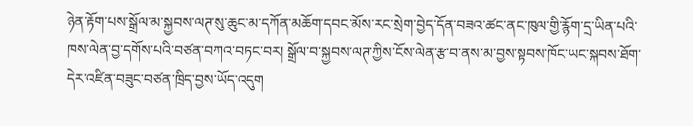ཉེན་རྟོག་པས་སྒྲོལ་མ་སྐྱབས་ལཊ་སུ་ཆུང་མ་དཀོན་མཆོག་དབང་མོས་རང་སྲེག་བྱེད་དོན་བཟའ་ཚང་ནང་ཁུལ་གྱི་རྙོག་དྲ་ཡིན་པའི་ཁས་ལེན་བྱ་དགོས་པའི་བཙན་བཀའ་བཏང་བར། སྒྲོལ་བ་སྐྱབས་ལཊ་ཀྱིས་ངོས་ལེན་རྩ་བ་ནས་མ་བྱས་སྟབས་ཁོང་ཡང་སྐབས་ཐོག་དེར་འཛིན་བཟུང་བཙན་ཁྲིད་བྱས་ཡོད་འདུག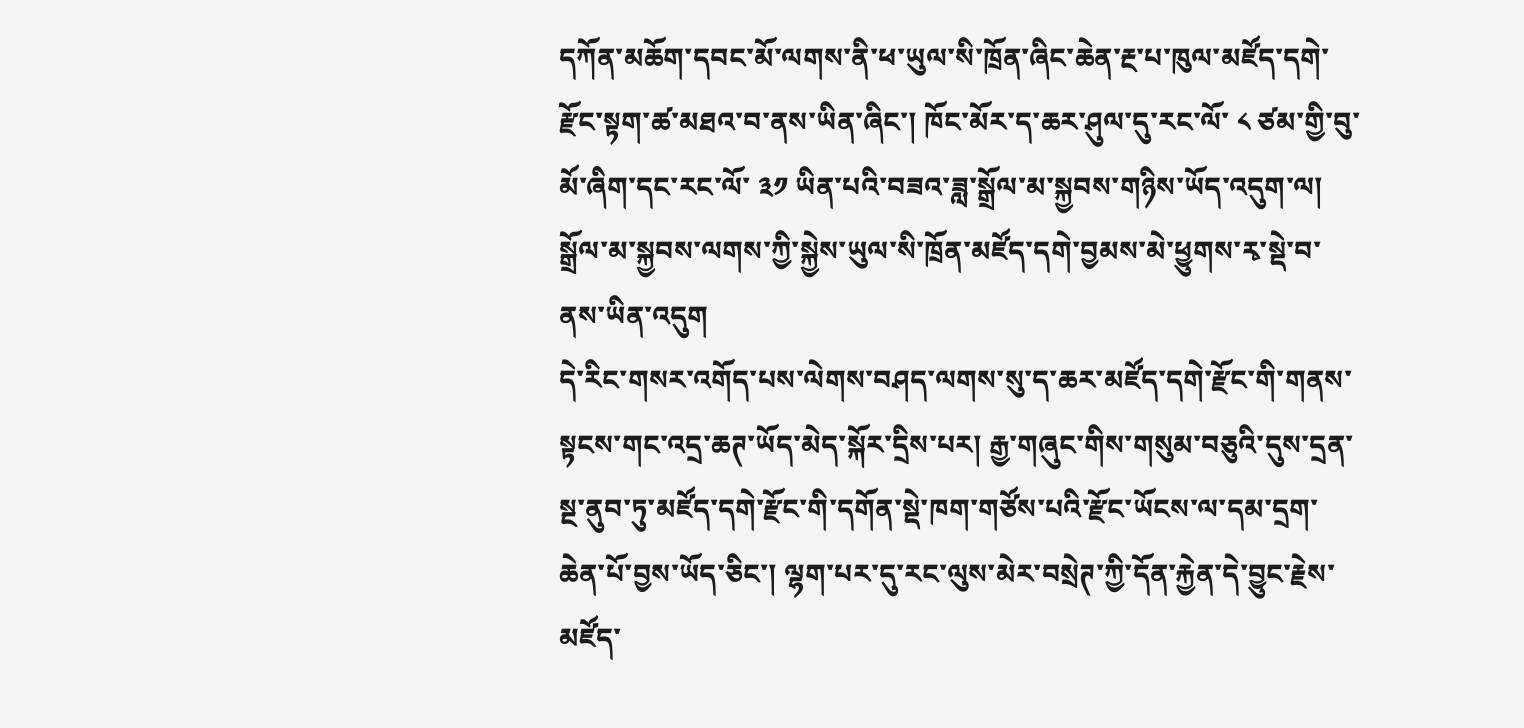དཀོན་མཆོག་དབང་མོ་ལགས་ནི་ཕ་ཡུལ་སི་ཁྲོན་ཞིང་ཆེན་རྔ་པ་ཁུལ་མཛོད་དགེ་རྫོང་སྟག་ཚ་མཐའ་བ་ནས་ཡིན་ཞིང་། ཁོང་མོར་ད་ཆར་ཤུལ་དུ་རང་ལོ་ ༨ ཙམ་གྱི་བུ་མོ་ཞིག་དང་རང་ལོ་ ༣༡ ཡིན་པའི་བཟའ་ཟླ་སྒྲོལ་མ་སྐྱབས་གཉིས་ཡོད་འདུག་ལ། སྒྲོལ་མ་སྐྱབས་ལགས་ཀྱི་སྐྱེས་ཡུལ་སི་ཁྲོན་མཛོད་དགེ་བྱམས་མེ་ཕྱུགས་རྭ་སྡེ་བ་ནས་ཡིན་འདུག
དེ་རིང་གསར་འགོད་པས་ལེགས་བཤད་ལགས་སུ་ད་ཆར་མཛོད་དགེ་རྫོང་གི་གནས་སྟངས་གང་འདྲ་ཆཊ་ཡོད་མེད་སྐོར་དྲིས་པར། རྒྱ་གཞུང་གིས་གསུམ་བཅུའི་དུས་དྲན་སྔ་ནུབ་ཏུ་མཛོད་དགེ་རྫོང་གི་དགོན་སྡེ་ཁག་གཙོས་པའི་རྫོང་ཡོངས་ལ་དམ་དྲག་ཆེན་པོ་བྱས་ཡོད་ཅིང་། ལྷག་པར་དུ་རང་ལུས་མེར་བསྲེཊ་ཀྱི་དོན་རྐྱེན་དེ་བྱུང་རྗེས་མཛོད་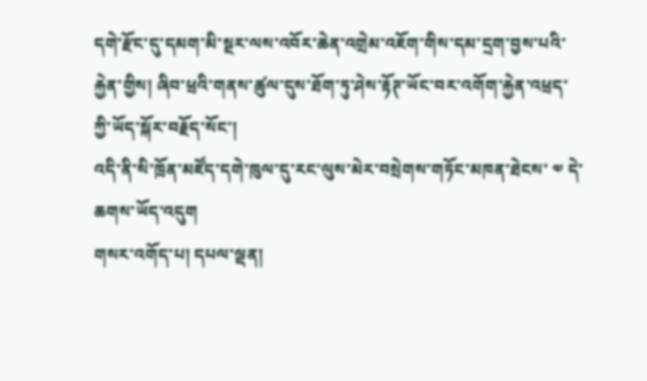དགེ་རྫོང་དུ་དམག་མི་སྔར་ལས་འབོར་ཆེན་འགྲེམ་འཇོག་གིས་དམ་དྲག་བྱས་པའི་རྐྱེན་གྱིས། ཞིབ་ཕྲའི་གནས་ཚུལ་དུས་ཐོག་ཏུ་ཤེས་རྟོཊ་ཡོང་བར་འགོག་རྐྱེན་འཕྲད་ཀྱི་ཡོད་སྐོར་བརྗོད་སོང་།
འདི་ནི་སི་ཁྲོན་མཛོད་དགེ་ཁུལ་དུ་རང་ལུས་མེར་བསྲེགས་གཏོང་མཁན་ཐེངས་ ༧ དེ་ཆགས་ཡོད་འདུག
གསར་འགོད་པ། དཔལ་ལྡན།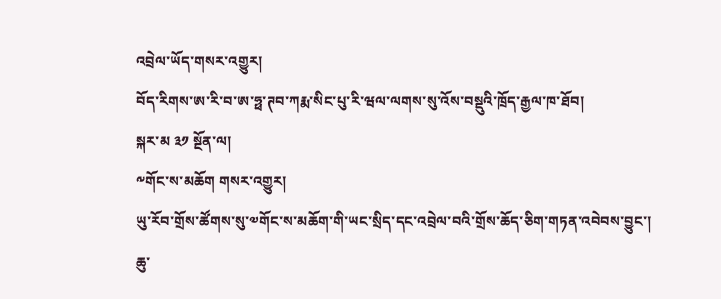འབྲེལ་ཡོད་གསར་འགྱུར།
བོད་རིགས་ཨ་རི་བ་ཨ་ཧྥ་ཊབ་ཀརྨ་སིང་པུ་རི་ཝལ་ལགས་སུ་འོས་བསྡུའི་ཁྲོད་རྒྱལ་ཁ་ཐོབ།
སྐར་མ ༣༡ སྔོན་ལ།
༸གོང་ས་མཆོག གསར་འགྱུར།
ཡུ་རོབ་གྲོས་ཚོགས་སུ་༧གོང་ས་མཆོག་གི་ཡང་སྲིད་དང་འབྲེལ་བའི་གྲོས་ཆོད་ཅིག་གཏན་འབེབས་བྱུང་།
ཆུ་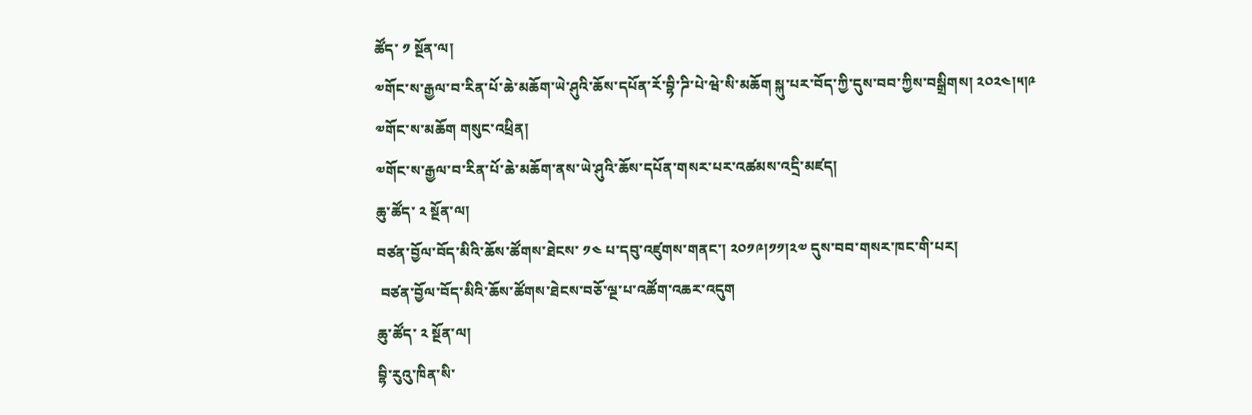ཚོད་ ༡ སྔོན་ལ།
༧གོང་ས་རྒྱལ་བ་རིན་པོ་ཆེ་མཆོག་ཡེ་ཤུའི་ཆོས་དཔོན་རོ་བྷི་ཌི་པེ་ཝེ་སི་མཆོག སྐུ་པར་བོད་ཀྱི་དུས་བབ་ཀྱིས་བསྒྲིགས། ༢༠༢༤།༥།༩
༧གོང་ས་མཆོག གསུང་འཕྲིན།
༧གོང་ས་རྒྱལ་བ་རིན་པོ་ཆེ་མཆོག་ནས་ཡེ་ཤུའི་ཆོས་དཔོན་གསར་པར་འཚམས་འདྲི་མཛད།
ཆུ་ཚོད་ ༢ སྔོན་ལ།
བཙན་བྱོལ་བོད་མིའི་ཆོས་ཚོགས་ཐེངས་ ༡༤ པ་དབུ་འཛུགས་གནང་། ༢༠༡༩།༡༡།༢༧ དུས་བབ་གསར་ཁང་གི་པར།
 བཙན་བྱོལ་བོད་མིའི་ཆོས་ཚོགས་ཐེངས་བཅོ་ལྔ་པ་འཚོག་འཆར་འདུག
ཆུ་ཚོད་ ༢ སྔོན་ལ།
བྷི་རུའུ་ཁིན་སི་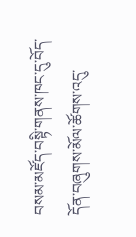བསམ་མཛོད་བསྟི་གནས་ཁང་དུ་བོད་དོན་བཞུགས་མོལ་ཚོགས་འདུ་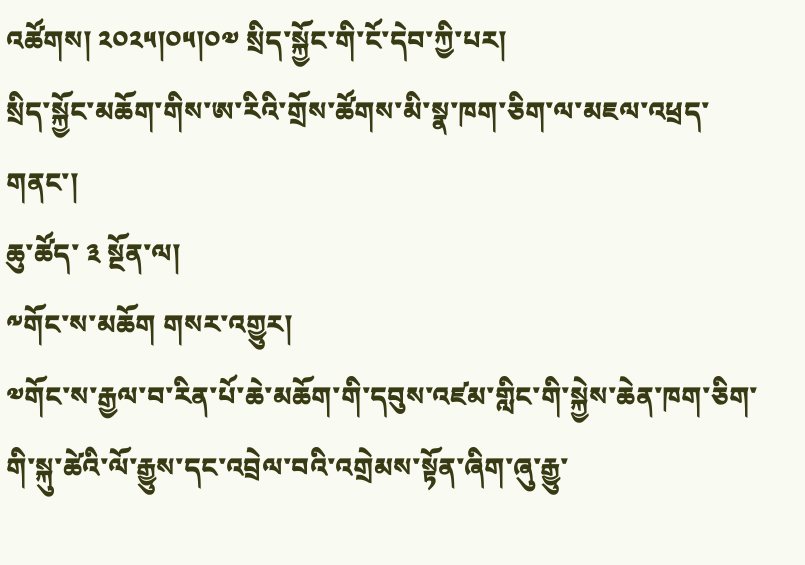འཚོགས། ༢༠༢༥།༠༥།༠༧ སྲིད་སྐྱོང་གི་ངོ་དེབ་ཀྱི་པར།
སྲིད་སྐྱོང་མཆོག་གིས་ཨ་རིའི་གྲོས་ཚོགས་མི་སྣ་ཁག་ཅིག་ལ་མཇལ་འཕྲད་གནང་།
ཆུ་ཚོད་ ༣ སྔོན་ལ།
༸གོང་ས་མཆོག གསར་འགྱུར།
༧གོང་ས་རྒྱལ་བ་རིན་པོ་ཆེ་མཆོག་གི་དབུས་འཛམ་གླིང་གི་སྐྱེས་ཆེན་ཁག་ཅིག་གི་སྐུ་ཚེའི་ལོ་རྒྱུས་དང་འབྲེལ་བའི་འགྲེམས་སྟོན་ཞིག་ཞུ་རྒྱུ་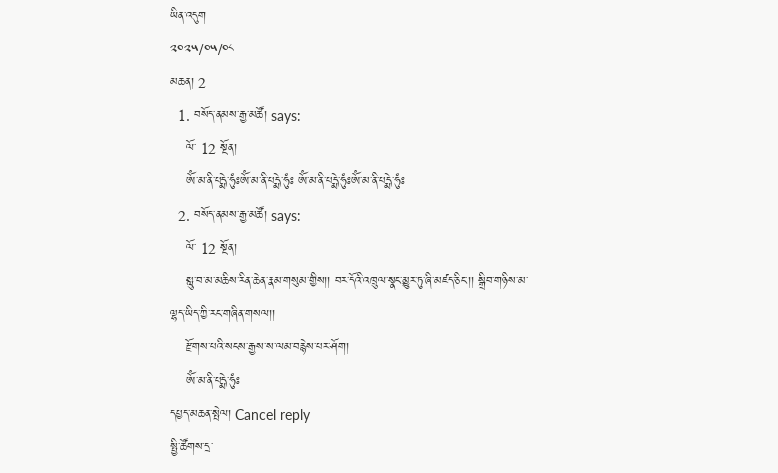ཡིན་འདུག
༢༠༢༥/༠༥/༠༨
མཆན། 2
  1. བསོད་ནམས་རྒྱ་མཚོ། says:
    ལོ་ 12 སྔོན།
    ཨོཾ་མ་ནི་པདྨེ་ཧུཾཿཨོཾ་མ་ནི་པདྨེ་ཧུཾཿ ཨོཾ་མ་ནི་པདྨེ་ཧུཾཿཨོཾ་མ་ནི་པདྨེ་ཧུཾཿ
  2. བསོད་ནམས་རྒྱ་མཚོ། says:
    ལོ་ 12 སྔོན།
    སླུ་བ་མ་མཆིས་རིན་ཆེན་རྣམ་གསུམ་གྱིས།། བར་དོའི་འཁྲུལ་སྣང་མྱུར་ཏུ་ཞི་མཛད་ཅིང་།། སྒྲིབ་གཉིས་མ་ལྷད་ཡིད་ཀྱི་རང་གཞིན་གསལ།།
    རྫོགས་པའི་སངས་རྒྱས་ས་ལམ་བརྙེས་པར་ཤོག།
    ཨོཾ་མ་ནི་པདྨེ་ཧུཾཿ
དཔྱད་མཆན་སྤེལ། Cancel reply
སྤྱི་ཚོགས་དྲ་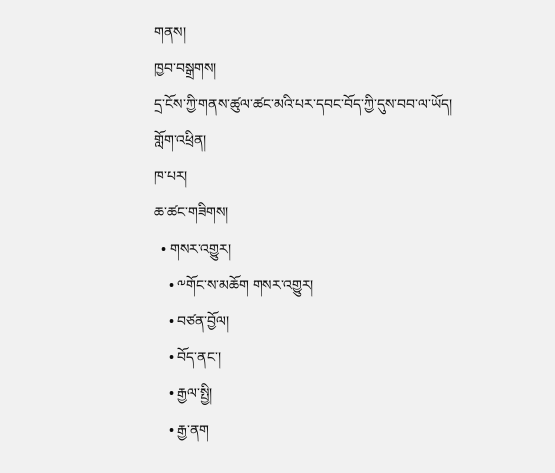གནས།
ཁྱབ་བསྒྲགས།
དྲ་ངོས་ཀྱི་གནས་ཚུལ་ཚང་མའི་པར་དབང་བོད་ཀྱི་དུས་བབ་ལ་ཡོད།
གློག་འཕྲིན།
ཁ་པར།
ཆ་ཚང་གཟིགས།
  • གསར་འགྱུར།
    • ༸གོང་ས་མཆོག གསར་འགྱུར།
    • བཙན་བྱོལ།
    • བོད་ནང་།
    • རྒྱལ་སྤྱི།
    • རྒྱ་ནག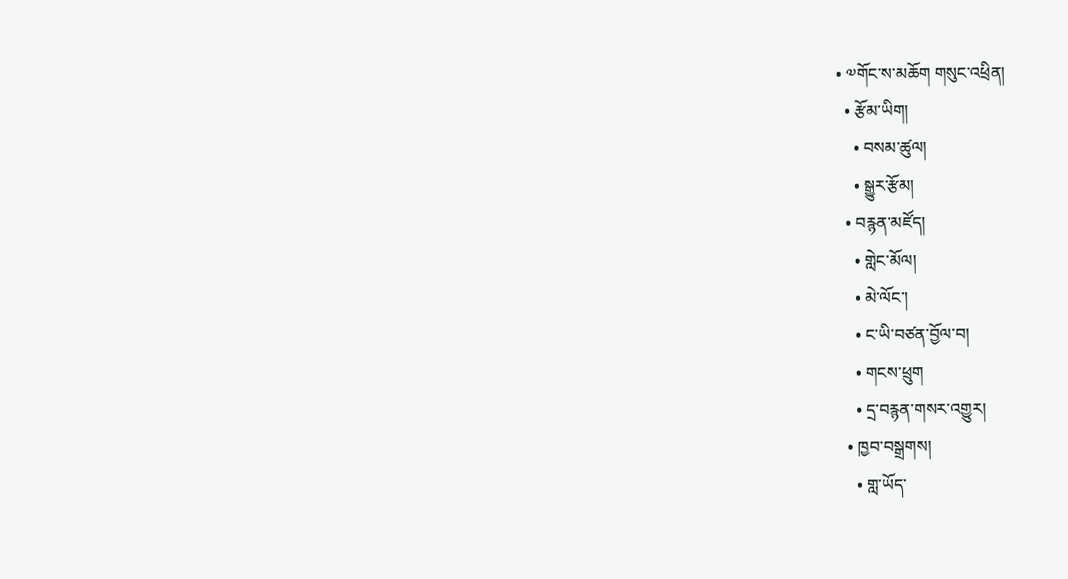• ༧གོང་ས་མཆོག གསུང་འཕྲིན།
  • རྩོམ་ཡིག།
    • བསམ་ཚུལ།
    • སྒྱུར་རྩོམ།
  • བརྙན་མཛོད།
    • གླེང་མོལ།
    • མེ་ལོང་།
    • ང་ཡི་བཙན་བྱོལ་བ།
    • གངས་ཕྲུག
    • དྲ་བརྙན་གསར་འགྱུར།
  • ཁྱབ་བསྒྲགས།
    • གླ་ཡོད་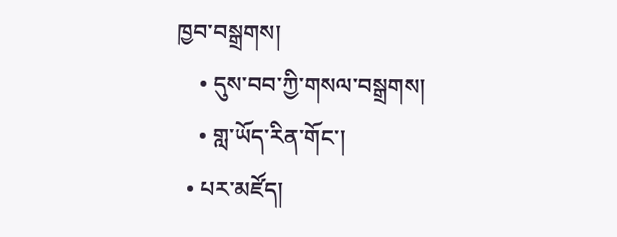ཁྱབ་བསྒྲགས།
    • དུས་བབ་ཀྱི་གསལ་བསྒྲགས།
    • གླ་ཡོད་རིན་གོང་།
  • པར་མཛོད།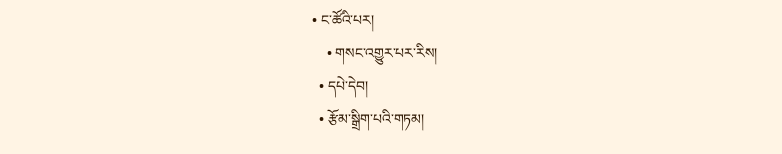• ང་ཚོའི་པར།
    • གསང་འགྱུར་པར་རིས།
  • དཔེ་དེབ།
  • རྩོམ་སྒྲིག་པའི་གཏམ།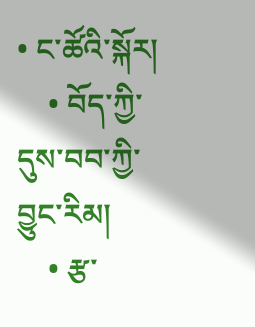• ང་ཚོའི་སྐོར།
    • བོད་ཀྱི་དུས་བབ་ཀྱི་བྱུང་རིམ།
    • རྩ་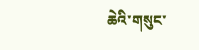ཆེའི་གསུང་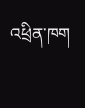འཕྲིན་ཁག